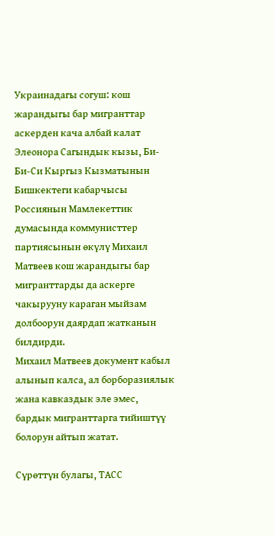Украинадагы согуш: кош жарандыгы бар мигранттар аскерден кача албай калат
Элеонора Сагындык кызы, Би-Би-Си Кыргыз Кызматынын Бишкектеги кабарчысы
Россиянын Мамлекеттик думасында коммунисттер партиясынын өкүлү Михаил Матвеев кош жарандыгы бар мигранттарды да аскерге чакырууну караган мыйзам долбоорун даярдап жатканын билдирди.
Михаил Матвеев документ кабыл алынып калса, ал борборазиялык жана кавказдык эле эмес, бардык мигранттарга тийиштүү болорун айтып жатат.

Сүрөттүн булагы, ТАСС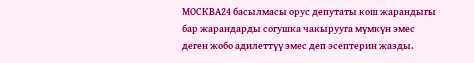МОСКВА24 басылмасы орус депутаты кош жарандыгы бар жарандарды согушка чакырууга мүмкүн эмес деген жобо адилеттүү эмес деп эсептерин жазды.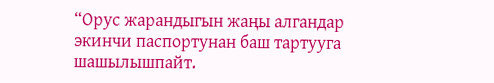“Орус жарандыгын жаңы алгандар экинчи паспортунан баш тартууга шашылышпайт.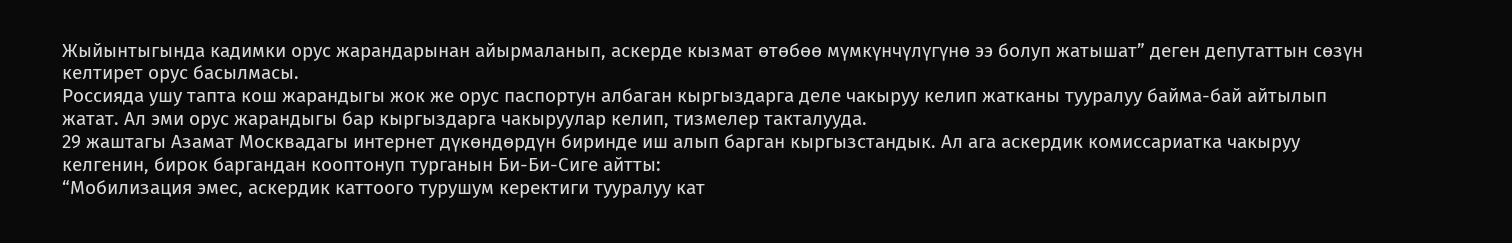Жыйынтыгында кадимки орус жарандарынан айырмаланып, аскерде кызмат өтөбөө мүмкүнчүлүгүнө ээ болуп жатышат” деген депутаттын сөзүн келтирет орус басылмасы.
Россияда ушу тапта кош жарандыгы жок же орус паспортун албаган кыргыздарга деле чакыруу келип жатканы тууралуу байма-бай айтылып жатат. Ал эми орус жарандыгы бар кыргыздарга чакыруулар келип, тизмелер такталууда.
29 жаштагы Азамат Москвадагы интернет дүкөндөрдүн биринде иш алып барган кыргызстандык. Ал ага аскердик комиссариатка чакыруу келгенин, бирок баргандан кооптонуп турганын Би-Би-Сиге айтты:
“Мобилизация эмес, аскердик каттоого турушум керектиги тууралуу кат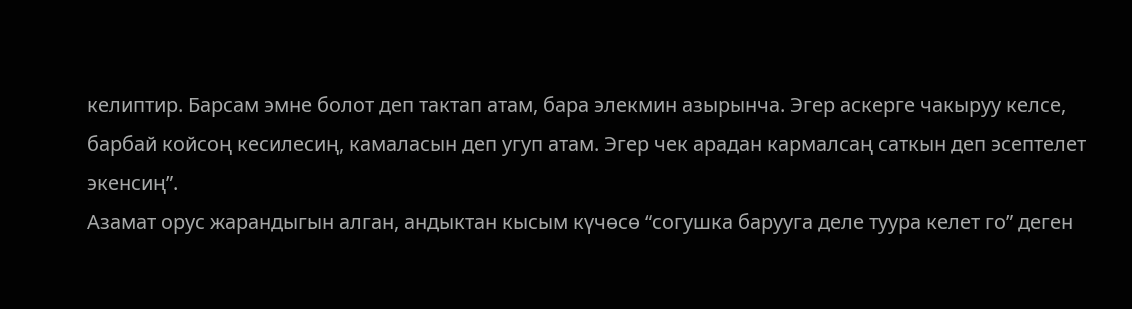келиптир. Барсам эмне болот деп тактап атам, бара элекмин азырынча. Эгер аскерге чакыруу келсе, барбай койсоң кесилесиң, камаласын деп угуп атам. Эгер чек арадан кармалсаң саткын деп эсептелет экенсиң”.
Азамат орус жарандыгын алган, андыктан кысым күчөсө “согушка барууга деле туура келет го” деген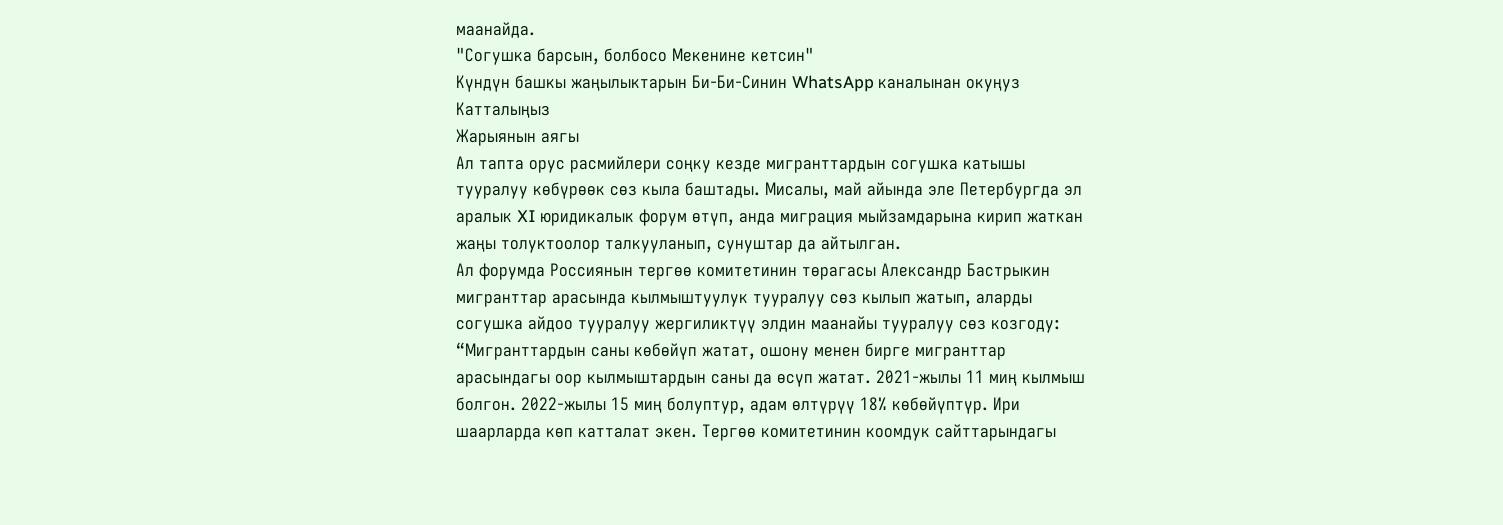маанайда.
"Согушка барсын, болбосо Мекенине кетсин"
Күндүн башкы жаңылыктарын Би-Би-Синин WhatsApp каналынан окуңуз
Катталыңыз
Жарыянын аягы
Ал тапта орус расмийлери соңку кезде мигранттардын согушка катышы тууралуу көбүрөөк сөз кыла баштады. Мисалы, май айында эле Петербургда эл аралык XI юридикалык форум өтүп, анда миграция мыйзамдарына кирип жаткан жаңы толуктоолор талкууланып, сунуштар да айтылган.
Ал форумда Россиянын тергөө комитетинин төрагасы Александр Бастрыкин мигранттар арасында кылмыштуулук тууралуу сөз кылып жатып, аларды согушка айдоо тууралуу жергиликтүү элдин маанайы тууралуу сөз козгоду:
“Мигранттардын саны көбөйүп жатат, ошону менен бирге мигранттар арасындагы оор кылмыштардын саны да өсүп жатат. 2021-жылы 11 миң кылмыш болгон. 2022-жылы 15 миң болуптур, адам өлтүрүү 18% көбөйүптүр. Ири шаарларда көп катталат экен. Тергөө комитетинин коомдук сайттарындагы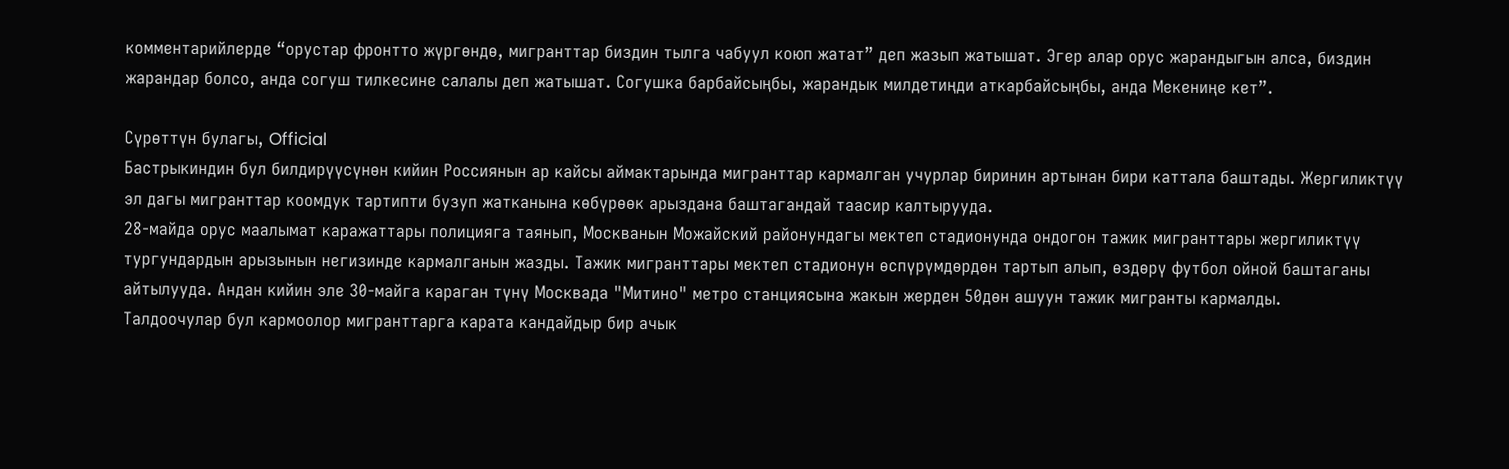комментарийлерде “орустар фронтто жүргөндө, мигранттар биздин тылга чабуул коюп жатат” деп жазып жатышат. Эгер алар орус жарандыгын алса, биздин жарандар болсо, анда согуш тилкесине салалы деп жатышат. Согушка барбайсыңбы, жарандык милдетиңди аткарбайсыңбы, анда Мекениңе кет”.

Сүрөттүн булагы, Official
Бастрыкиндин бул билдирүүсүнөн кийин Россиянын ар кайсы аймактарында мигранттар кармалган учурлар биринин артынан бири каттала баштады. Жергиликтүү эл дагы мигранттар коомдук тартипти бузуп жатканына көбүрөөк арыздана баштагандай таасир калтырууда.
28-майда орус маалымат каражаттары полицияга таянып, Москванын Можайский районундагы мектеп стадионунда ондогон тажик мигранттары жергиликтүү тургундардын арызынын негизинде кармалганын жазды. Тажик мигранттары мектеп стадионун өспүрүмдөрдөн тартып алып, өздөрү футбол ойной баштаганы айтылууда. Андан кийин эле 30-майга караган түнү Москвада "Митино" метро станциясына жакын жерден 50дөн ашуун тажик мигранты кармалды.
Талдоочулар бул кармоолор мигранттарга карата кандайдыр бир ачык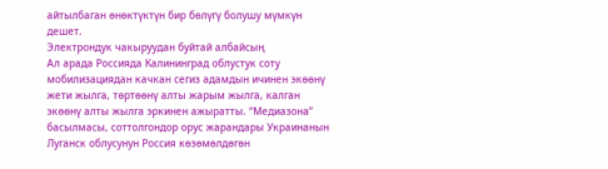айтылбаган өнөктүктүн бир бөлүгү болушу мүмкүн дешет.
Электрондук чакыруудан буйтай албайсың
Ал арада Россияда Калининград облустук соту мобилизациядан качкан сегиз адамдын ичинен экөөнү жети жылга, төртөөнү алты жарым жылга, калган экөөнү алты жылга эркинен ажыратты. “Медиазона” басылмасы, соттолгондор орус жарандары Украинанын Луганск облусунун Россия көзөмөлдөгөн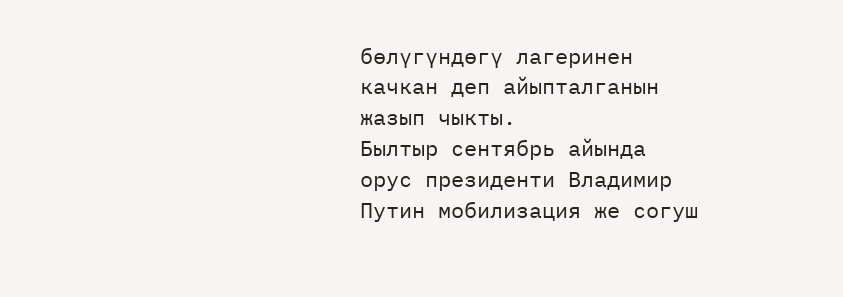бөлүгүндөгү лагеринен качкан деп айыпталганын жазып чыкты.
Былтыр сентябрь айында орус президенти Владимир Путин мобилизация же согуш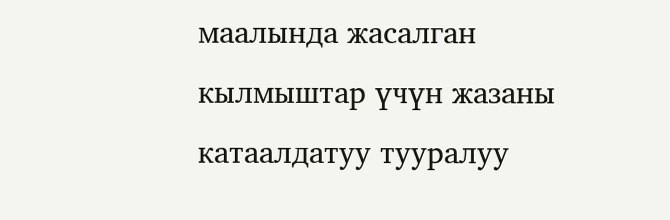маалында жасалган кылмыштар үчүн жазаны катаалдатуу тууралуу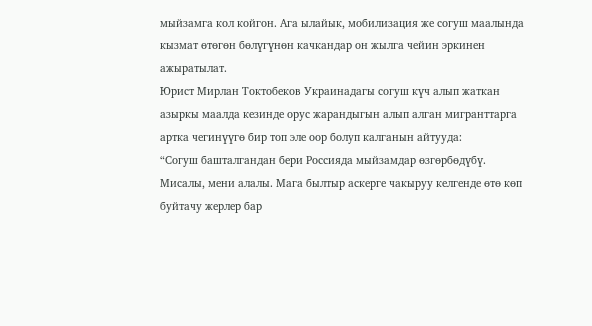мыйзамга кол койгон. Ага ылайык, мобилизация же согуш маалында кызмат өтөгөн бөлүгүнөн качкандар он жылга чейин эркинен ажыратылат.
Юрист Мирлан Токтобеков Украинадагы согуш күч алып жаткан азыркы маалда кезинде орус жарандыгын алып алган мигранттарга артка чегинүүгө бир топ эле оор болуп калганын айтууда:
“Согуш башталгандан бери Россияда мыйзамдар өзгөрбөдүбү. Мисалы, мени алалы. Мага былтыр аскерге чакыруу келгенде өтө көп буйтачу жерлер бар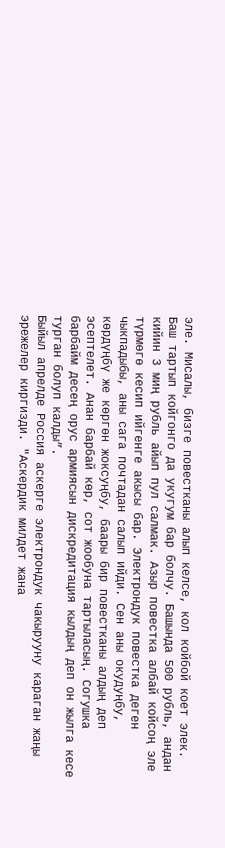эле. Мисалы, бизге повестканы алып келсе, кол койбой коет элек. Баш тартып койгонго да укугум бар болчу. Башында 500 рубль, андан кийин 3 миң рубль айып пул салмак. Азыр повестка албай койсоң эле түрмөгө кесип ийгенге акысы бар. Электрондук повестка деген чыкпадыбы, аны сага почтадан салып ийди. Сен аны окудуңбу, көрдүңбү же көргөн жоксуңбу, баары бир повестканы алдың деп эсептелет. Анан барбай көр, сот жообуна тартыласың. Согушка барбайм десең орус армиясын дискредитация кылдың деп он жылга кесе турган болуп калды”.
Быйыл апрелде Россия аскерге электрондук чакырууну караган жаңы эрежелер киргизди. "Аскердик милдет жана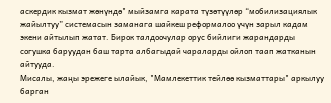аскердик кызмат жөнүндө" мыйзамга карата түзөтүүлөр “мобилизациялык жайылтуу” системасын заманага шайкеш реформалоо үчүн зарыл кадам экени айтылып жатат. Бирок талдоочулар орус бийлиги жарандарды согушка баруудан баш тарта албагыдай чараларды ойлоп таап жатканын айтууда.
Мисалы, жаңы эрежеге ылайык, "Мамлекеттик тейлөө кызматтары" аркылуу барган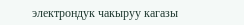электрондук чакыруу кагазы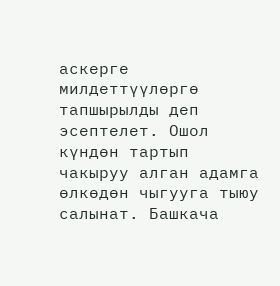аскерге милдеттүүлөргө тапшырылды деп эсептелет. Ошол күндөн тартып чакыруу алган адамга өлкөдөн чыгууга тыюу салынат. Башкача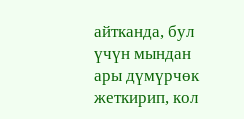айтканда, бул үчүн мындан ары дүмүрчөк жеткирип, кол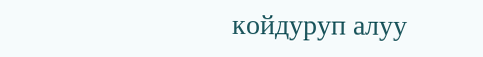койдуруп алуу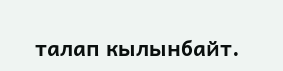талап кылынбайт.